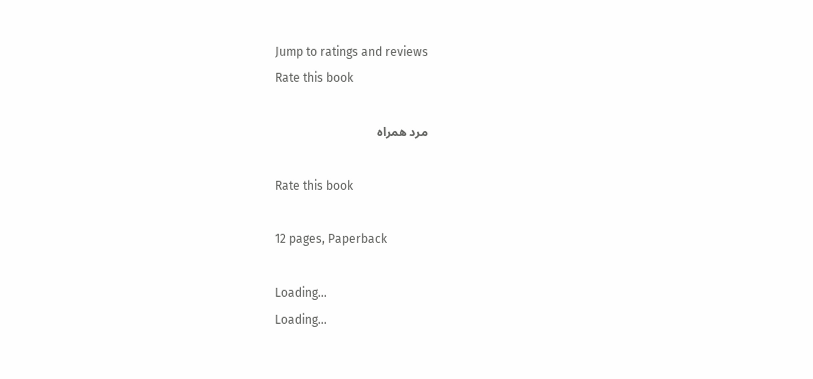Jump to ratings and reviews
Rate this book

مرد همراه

Rate this book

12 pages, Paperback

Loading...
Loading...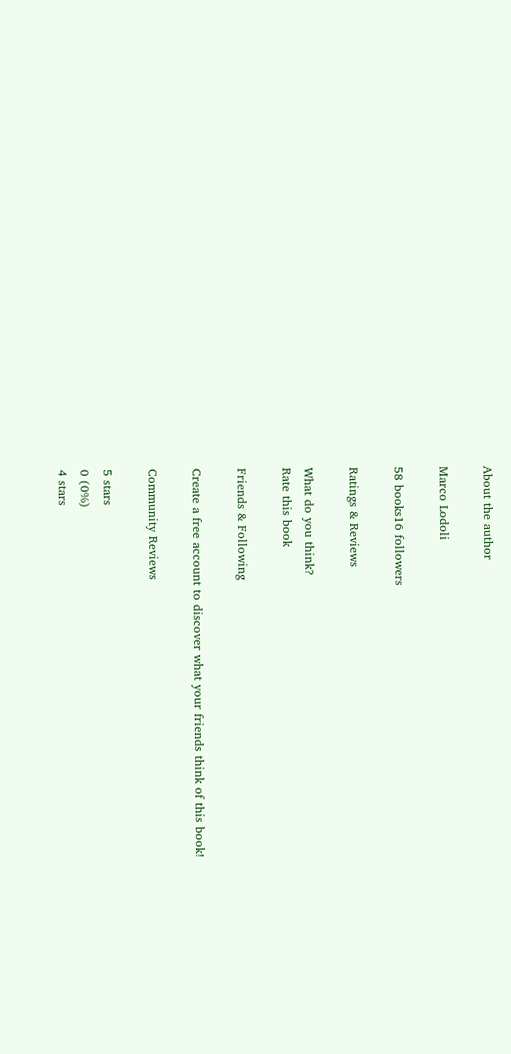About the author

Marco Lodoli

58 books16 followers

Ratings & Reviews

What do you think?
Rate this book

Friends & Following

Create a free account to discover what your friends think of this book!

Community Reviews

5 stars
0 (0%)
4 stars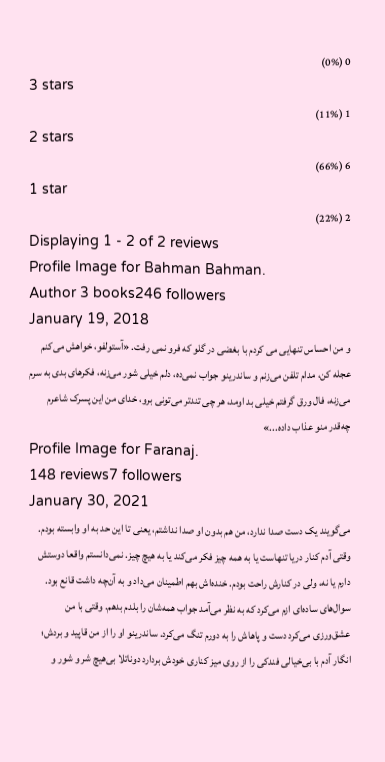0 (0%)
3 stars
1 (11%)
2 stars
6 (66%)
1 star
2 (22%)
Displaying 1 - 2 of 2 reviews
Profile Image for Bahman Bahman.
Author 3 books246 followers
January 19, 2018
و من احساس تنهایی می کردم با بغضی در گلو که فرو نمی رفت. «آستولفو، خواهش می‌کنم عجله کن، مدام تلفن می‌زنم و ساندرینو جواب نمی‌ده، دلم خیلی شور می‌زنه، فکرهای بدی به سرم می‌زنه، فال ورق گرفتم خیلی بد اومد، هر چی تندتر می‌تونی برو، خدای من این پسرک شاعرم چه‌قدر منو عذاب داده...»
Profile Image for Faranaj.
148 reviews7 followers
January 30, 2021
می‌گویند یک دست صدا ندارد، من هم بدون او صدا نداشتم، یعنی تا این حد به او وابسته بودم. وقتی آدم کنار دریا تنهاست یا به همه چیز فکر می‌کند یا به هیچ چیز. نمی‌دانستم واقعا دوستش دارم یا نه، ولی در کنارش راحت بودم. خنده‌اش بهم اطمینان می‌داد و به آن‌چه داشت قانع بود. سوال‌های ساده‌ای ازم می‌کرد که به نظر می‌آمد جواب همه‌شان را بلدم بدهم. وقتی با من عشق‌ورزی می‌کرد دست و پاهاش را به دورم تنگ می‌کرد. ساندرینو او را از من قاپید و بردش؛ انگار آدم با بی‌خیالی فندکی را از روی میز کناری خودش بردارد‌ دوناتلا بی‌هیچ شر و شور و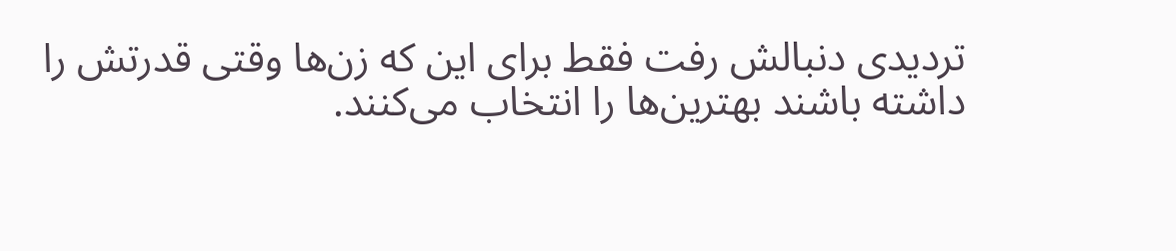تردیدی دنبالش رفت فقط برای این که زن‌ها وقتی قدرتش را داشته باشند بهترین‌ها را انتخاب می‌کنند.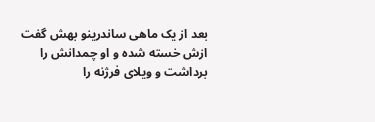بعد از یک ماهی ساندرینو بهش گفت ازش خسته شده و او چمدانش را برداشت و ویلای فرژنه را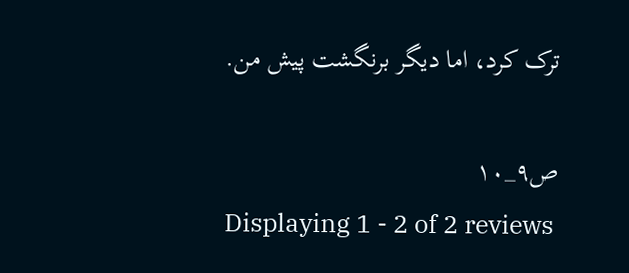ترک کرد، اما دیگر برنگشت پیش من.

ص۹_۱۰
Displaying 1 - 2 of 2 reviews